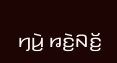ꤚꤣꤧ꤬ ꤙꤢꤧ꤬ꤡꤢꤩ꤬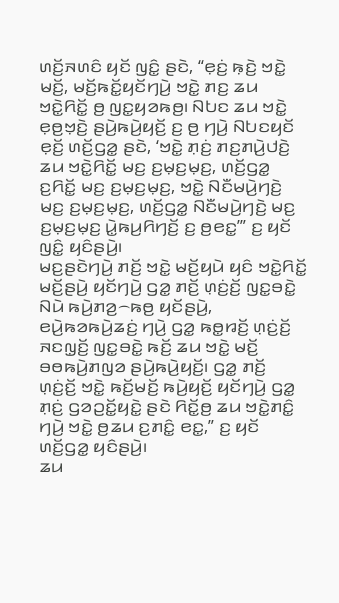ꤛꤢꤩ꤬ꤏꤛꤢꤨ ꤟꤢꤩ ꤜꤢꤨ꤭ ꤔꤢꤧ, “ꤕ꤫ꤢꤦ꤬ ꤒ꤫ꤢꤧ꤬ ꤠꤢꤧ꤭ ꤗꤢꤩ꤬, ꤗꤢꤩ꤬ꤒꤢꤩ꤭ꤟꤢꤩꤚꤣꤧ꤬ ꤠꤢꤧ꤭ ꤊꤢ꤬ ꤘꤣ ꤠꤢꤧ꤭ꤖꤢꤩ꤭ ꤥ꤬ ꤜꤢ꤭ꤟꤤꤒꤥ꤬꤯ ꤡꤝꤢ ꤘꤣ ꤠꤢꤧ꤭ ꤕ꤫ꤥ꤬ꤠ꤫ꤢꤧ꤬ ꤔꤣꤧ꤬ꤒꤣꤧ꤬ꤟꤢꤩ꤬ ꤢ꤬ ꤥ꤬ ꤚꤣꤧ꤬ ꤡꤝꤢꤟꤢꤩ ꤕ꤫ꤢꤩ꤬ ꤛꤢꤩ꤬ꤞꤤ꤭ ꤔꤢꤧ, ‘ꤠꤢꤧ꤭ ꤊ꤫ꤢꤦ꤬ ꤊꤢ꤬ꤊꤣꤧ꤬ꤓꤢꤧ꤬ ꤘꤣ ꤠꤢꤧ꤭ꤖꤢꤩ꤭ ꤗꤢ꤬ ꤢ꤬ꤗ꤫ꤢ꤬ꤗ꤫ꤢ꤬, ꤛꤢꤩ꤬ꤞꤤ꤭ ꤢ꤬ꤖꤢꤩ꤭ ꤗꤢ꤬ ꤢ꤬ꤗ꤫ꤢ꤬ꤗ꤫ꤢ꤬, ꤠꤢꤧ꤭ ꤡꤢꤪꤗꤣꤧ꤬ꤚꤢꤧ꤬ ꤗꤢ꤬ ꤢ꤬ꤗ꤫ꤢ꤬ꤗ꤫ꤢ꤬, ꤛꤢꤩ꤬ꤞꤤ꤭ ꤡꤢꤪꤗꤣꤧ꤬ꤚꤢꤧ꤬ ꤗꤢ꤬ ꤢ꤬ꤗ꤫ꤢ꤬ꤗ꤫ꤢ꤬ ꤣꤧ꤭ꤒꤣ꤬ꤖꤚꤢꤩ꤬ ꤢ꤬ ꤥ꤬ꤕꤢ꤭’” ꤢ꤬ ꤟꤢꤩ ꤜꤢꤨ꤭ ꤟꤢꤨꤔꤣꤧ꤬꤯
ꤗꤢ꤬ꤔꤢꤧꤚꤣꤧ꤬ ꤊꤢꤩ꤬ ꤠꤢꤧ꤭ ꤗꤢꤩ꤬ꤟꤣꤧ ꤟꤢꤨ ꤠꤢꤧ꤭ꤖꤢꤩ꤭ ꤗꤢꤩ꤬ꤔꤣꤧ꤬ ꤟꤢꤩꤚꤣꤧ꤬ ꤞꤤ꤭ ꤊꤢꤩ꤬ ꤛ꤫ꤢꤦ꤬ꤢꤩ꤬ ꤜꤢ꤭ꤋꤢꤧ꤭ ꤡꤣꤧ ꤒꤣꤧ꤬ꤊꤤ꤬꤮ꤒꤥ꤬ ꤟꤢꤩꤔꤣꤧ꤬, ꤕꤣꤧ꤬ꤒꤤꤒꤣꤧ꤬ꤘꤢꤦ꤬ ꤚꤣꤧ꤬ ꤞꤤ꤭ ꤒꤥ꤭ꤙꤢꤩ꤬ ꤛ꤫ꤢꤦ꤬ꤢꤩ꤬ ꤏꤢꤜ꤫ꤢꤩ꤬ ꤜꤢ꤭ꤋꤢꤧ꤭ ꤒꤢꤩ꤬ ꤘꤣ ꤠꤢꤧ꤭ ꤗꤢꤩ꤬ ꤋꤥꤒꤣꤧ꤬ꤊꤜꤤ ꤔꤣꤧ꤬ꤒꤣꤧ꤬ꤟꤢꤩ꤬꤯ ꤞꤤ꤭ ꤊꤢꤩ꤬ ꤛ꤫ꤢꤦ꤬ꤢꤩ꤬ ꤠꤢꤧ꤭ ꤒꤢꤩ꤬ꤗꤢꤩ꤬ ꤒꤣꤧ꤬ꤟꤢꤩ꤬ ꤟꤢꤩꤚꤣꤧ꤬ ꤞꤤ꤭ ꤊ꤫ꤢꤦ꤬ ꤞꤤꤑꤢꤩ꤭ꤟꤢꤧ꤭ ꤔꤢꤧ ꤖꤢꤩ꤭ꤥ꤬ ꤘꤣ ꤠꤢꤧ꤭ꤊꤢꤨ꤭ ꤚꤣꤧ꤬ ꤠꤢꤧ꤭ ꤥ꤬ꤘꤣ ꤢ꤬ꤊꤢꤨ꤭ ꤕꤢ꤭,” ꤢ꤬ ꤟꤢꤩ ꤛꤢꤩ꤬ꤞꤤ꤭ ꤟꤢꤨꤔꤣꤧ꤬꤯
ꤘꤣ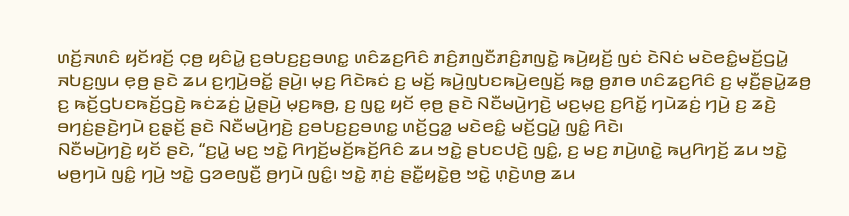ꤛꤢꤩ꤬ꤏꤛꤢꤨ ꤟꤢꤩꤙꤢꤩ꤬ ꤍ꤫ꤥ꤬ ꤟꤢꤨꤣꤧ꤭ ꤢ꤬ꤋꤝꤢ꤬ꤢ꤬ꤋꤛꤢ꤭ ꤛꤢꤨꤘꤢ꤬ꤖꤢꤨ ꤊꤢꤨ꤬ꤊꤜꤢꤪꤊꤢꤨ꤬ꤊꤜꤢꤧ꤭ ꤒꤣꤧ꤬ꤟꤢꤩ꤬ ꤜꤢꤦ ꤢꤧꤡꤢꤦ ꤗꤢꤧꤕꤢꤨ꤭ꤗꤢꤩ꤬ꤞꤣꤧ꤭ ꤏꤝꤢ꤬ꤜꤣ ꤕ꤫ꤥ꤬ ꤔꤢꤧ ꤘꤣ ꤢ꤬ꤚ꤫ꤣꤧ꤬ꤋꤢꤩ꤭ ꤔꤣꤧ꤬꤯ ꤗ꤫ꤢ꤬ ꤖꤢꤧꤒꤢꤦ ꤢ꤬ ꤗꤢꤩ꤬ ꤒꤣꤧ꤬ꤜꤝꤢꤒꤣꤧ꤬ꤕꤜꤢꤩ꤬ ꤒꤥ꤭ ꤥ꤬ꤊꤥ ꤛꤢꤨꤘꤢ꤬ꤖꤢꤨ ꤢ꤬ ꤗ꤫ꤢꤪ꤬ꤔꤣꤧ꤭ꤘꤥ꤬ ꤢ꤬ ꤒꤢꤩ꤬ꤞꤝꤢꤒꤢꤩ꤬ꤞꤢꤧ꤬ ꤒꤢꤦꤘꤢꤦ꤬ ꤣꤧ꤭ꤔꤣꤧ꤬ ꤗ꤫ꤢ꤬ꤒꤥ꤬, ꤢ꤬ ꤜꤢ꤭ ꤟꤢꤩ ꤕ꤫ꤥ꤬ ꤔꤢꤧ ꤡꤢꤪꤗꤣꤧ꤬ꤚꤢꤧ꤬ ꤗꤢ꤬ꤗ꤫ꤢ꤬ ꤢ꤬ꤖꤢꤩ꤭ ꤚꤣꤧꤘꤢꤦ꤬ ꤚꤣꤧ꤬ ꤢ꤬ ꤘꤢꤧ꤬ ꤋꤚꤢꤦ꤬ꤔꤢꤧ꤬ꤚꤣꤧ ꤢ꤬ꤔ꤫ꤢꤩ꤬ ꤔꤢꤧ ꤡꤢꤪꤗꤣꤧ꤬ꤚꤢꤧ꤬ ꤢ꤬ꤋꤝꤢ꤬ꤢ꤬ꤋꤛꤢ꤭ ꤛꤢꤩ꤬ꤞꤤ꤭ ꤗꤢꤧꤕꤢꤨ꤭ ꤗꤢꤩ꤬ꤞꤣꤧ꤭ ꤜꤢꤨ꤭ ꤖꤢꤧ꤯
ꤡꤢꤪꤗꤣꤧ꤬ꤚꤢꤧ꤬ ꤟꤢꤩ ꤔꤢꤧ, “ꤢ꤬ꤣꤧ꤭ ꤗꤢ꤬ ꤠꤢꤧ꤭ ꤖꤚꤢꤩ꤬ꤗꤢꤩ꤬ꤒꤢꤩ꤬ꤖꤢꤨ ꤘꤣ ꤠꤢꤧ꤭ ꤔꤝꤢꤓꤢꤧ꤬ ꤜꤢꤨ꤭, ꤢ꤬ ꤗꤢ꤬ ꤊꤣꤧ꤬ꤛꤢꤧ꤭ ꤒꤣ꤬ꤖꤚꤢꤩ꤬ ꤘꤣ ꤠꤢꤧ꤭ ꤗꤥ꤬ꤚꤣꤧ ꤜꤢꤨ꤭ ꤚꤣꤧ꤬ ꤠꤢꤧ꤭ ꤞꤤꤕꤜꤢꤪ꤬ ꤥ꤬ꤚꤣꤧ ꤜꤢꤨ꤭꤯ ꤠꤢꤧ꤭ ꤊ꤫ꤢꤦ꤬ ꤔꤢꤪ꤭ꤟꤢꤧ꤭ꤥ꤬ ꤠꤢꤧ꤭ ꤛ꤫ꤢꤧ꤬ꤛꤥ꤬ ꤘꤣ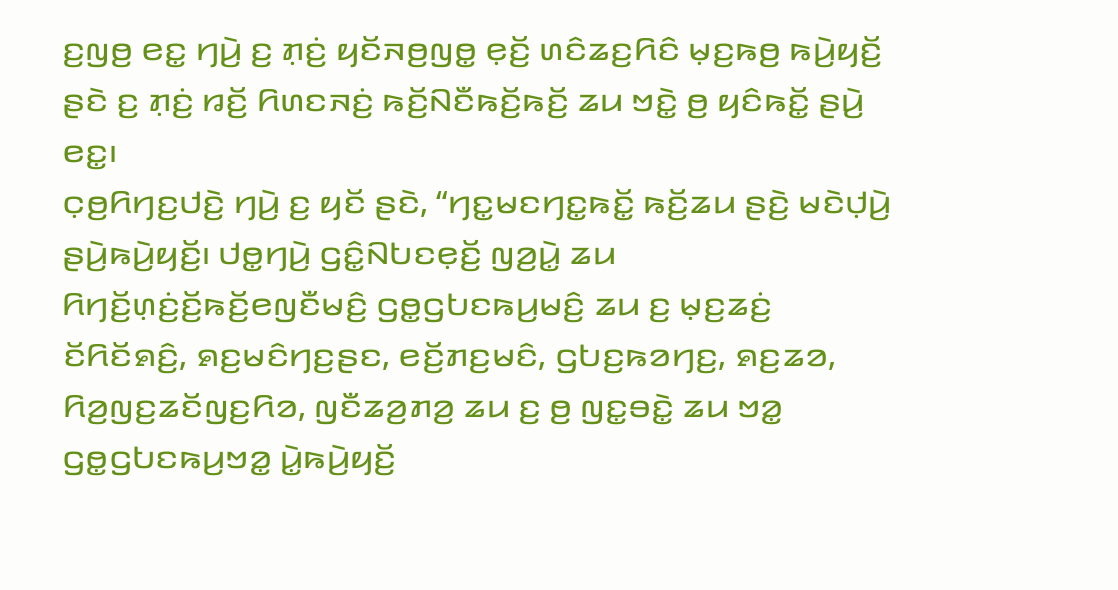ꤢ꤬ꤜꤥ꤬ ꤕꤢ꤭ ꤚꤣꤧ꤬ ꤢ꤬ ꤊ꤫ꤢꤦ꤬ ꤟꤢꤩꤏꤥ꤬ꤜꤥ꤭ ꤕ꤫ꤢꤩ꤬ ꤛꤢꤨꤘꤢ꤬ꤖꤢꤨ ꤗ꤫ꤢ꤬ꤒꤥ꤬ ꤒꤣꤧ꤬ꤟꤢꤩ꤬ ꤔꤢꤧ ꤢ꤬ ꤊ꤫ꤢꤦ꤬ ꤙꤢꤩ꤬ ꤖꤛꤢꤏꤢꤦ꤬ ꤒꤢꤩ꤬ꤡꤢꤪꤒꤢꤩ꤬ꤒꤢꤩ꤬ ꤘꤣ ꤠꤢꤧ꤭ ꤥ꤬ ꤟꤢꤨꤒꤢꤩ꤭ ꤔꤣꤧ꤬ ꤕꤢ꤭꤯
ꤍ꤫ꤥ꤬ꤖꤚꤢ꤬ꤓꤢꤧ꤬ ꤚꤣꤧ꤬ ꤢ꤬ ꤟꤢꤩ ꤔꤢꤧ, “ꤚꤢ꤭ꤗꤢꤚꤢ꤭ꤒꤢꤩ꤭ ꤒꤢꤩ꤬ꤘꤣ ꤔꤢꤧ꤬ ꤗꤢꤧꤓ꤫ꤣꤧ꤬ ꤔꤣꤧ꤬ꤒꤣꤧ꤬ꤟꤢꤩ꤬꤯ ꤓꤥ꤭ꤚꤣꤧ꤬ ꤞꤢꤨ꤭ꤡꤝꤢꤕ꤫ꤢꤩ꤬ ꤜꤤ꤬ꤣꤧ꤭ ꤘꤣ ꤖꤚꤢꤩ꤬ꤛ꤫ꤢꤦ꤬ꤢꤩ꤬ꤒꤢꤩ꤬ꤕꤜꤢꤪꤗꤢꤨ꤬ ꤞꤥ꤭ꤞꤝꤢꤒꤣ꤬ꤗꤢꤨ꤬ ꤘꤣ ꤢ꤬ ꤗ꤫ꤢ꤬ꤘꤢꤦ꤬ ꤢꤩꤖꤢꤩꤎꤢꤨ꤬, ꤎꤢ꤬ꤗꤢꤨꤚꤢ꤬ꤔꤢ, ꤕꤢꤩ꤬ꤊꤢ꤬ꤗꤢꤨ, ꤞꤝꤢ꤬ꤒꤤꤚꤢ꤬, ꤎꤢ꤬ꤘꤤ, ꤖꤤ꤬ꤜꤢ꤬ꤘꤢꤩꤜꤢ꤬ꤖꤤ, ꤜꤢꤪꤘꤤ꤬ꤊꤤ꤬ ꤘꤣ ꤢ꤬ ꤥ꤬ ꤜꤢ꤭ꤋꤢꤧ꤭ ꤘꤣ ꤠꤤ꤭ ꤞꤥ꤭ꤞꤝꤢꤒꤣ꤬ꤠꤤ꤭ ꤣꤧ꤭ꤒꤣꤧ꤬ꤟꤢꤩ꤬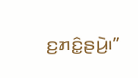ꤢ꤬ꤊꤢꤨ꤭ꤔꤣꤧ꤬꤯”